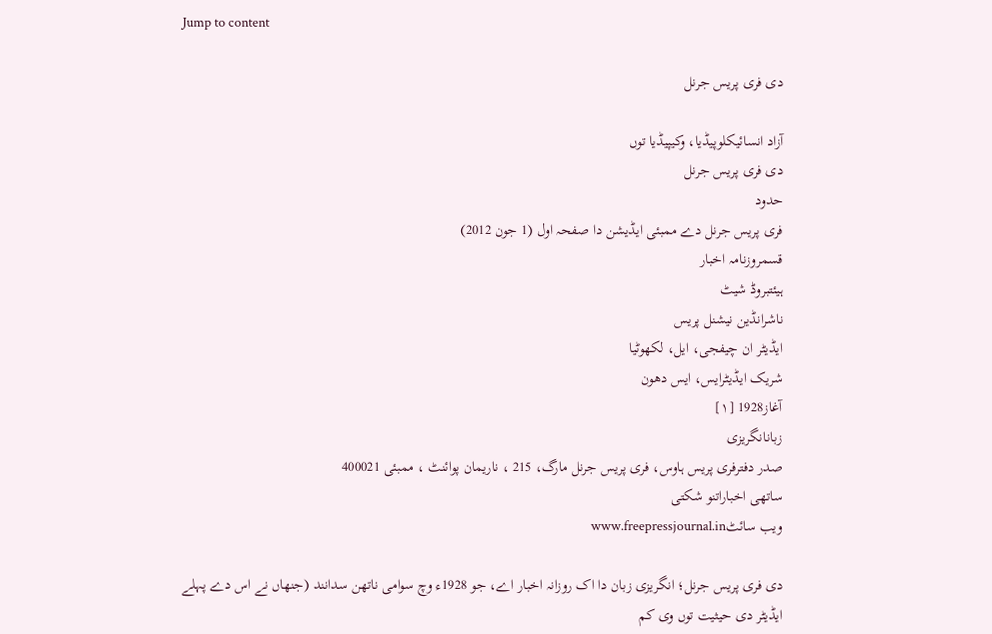Jump to content

دی فری پریس جرنل

آزاد انسائیکلوپیڈیا، وکیپیڈیا توں
دی فری پریس جرنل
حدود
فری پریس جرنل دے ممبئی ایڈیشن دا صفحہ اول (1 جون 2012)
قسمروزنامہ اخبار
ہیئتبروڈ شیٹ
ناشرانڈین نیشنل پریس
ایڈیٹر ان چیفجی، ایل، لکھوٹیا
شریک ایڈیٹرایس، ایس دھون
آغاز1928 [۱]
زبانانگریزی
صدر دفترفری پریس ہاوس، فری پریس جرنل مارگ، 215 ، ناریمان پوائنٹ ، ممبئی 400021
ساتھی اخباراتنو شکتی
ویب سائٹwww.freepressjournal.in

دی فری پریس جرنل؛ انگریزی زبان دا اک روزانہ اخبار اے، جو 1928ء وچ سوامی ناتھن سدانند (جنھاں نے اس دے پہلے ایڈیٹر دی حیثیت توں وی کم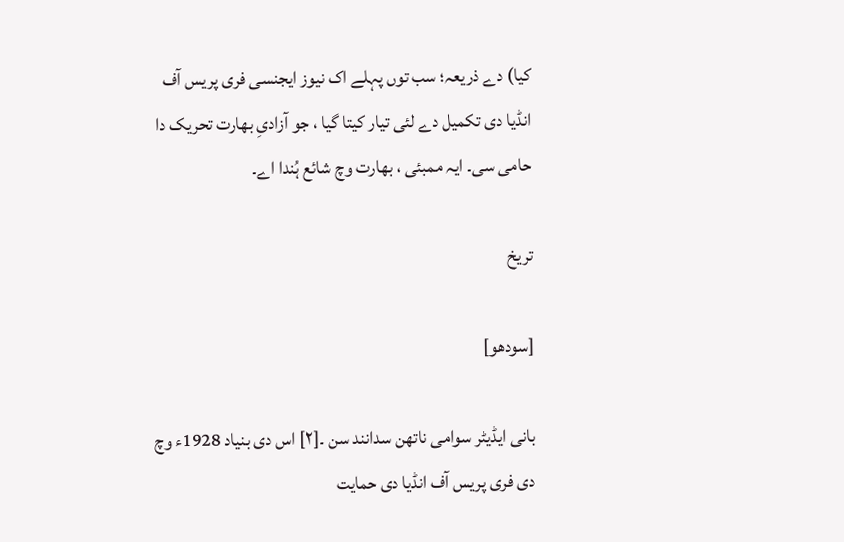کیا) دے ذریعہ؛ سب توں پہلے اک نیوز ایجنسی فری پریس آف انڈیا دی تکمیل دے لئی تیار کيتا گیا ، جو آزادیِ بھارت تحریک دا حامی سی۔ ایہ ممبئی ، بھارت وچ شائع ہُندا اے۔

تریخ

[سودھو]

بانی ایڈیٹر سوامی ناتھن سدانند سن ۔[۲] اس دی بنیاد 1928ء وچ دی فری پریس آف انڈیا دی حمایت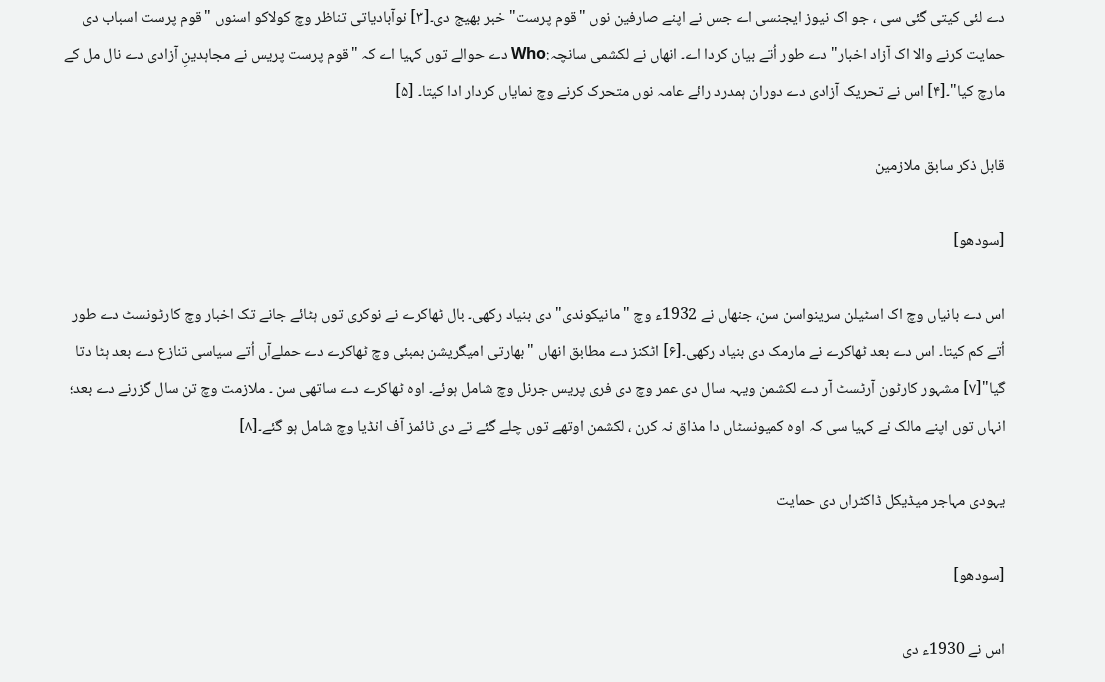دے لئی کيتی گئی سی ، جو اک نیوز ایجنسی اے جس نے اپنے صارفین نوں "قوم پرست" خبر بھیج دی۔[۳] نوآبادیاتی تناظر وچ کولاکو اسنوں "قوم پرست اسباب دی حمایت کرنے والا اک آزاد اخبار" دے طور اُتے بیان کردا اے۔ انھاں نے لکشمی سانچہ:Who دے حوالے توں کہیا اے کہ "قوم پرست پریس نے مجاہدینِ آزادی دے نال مل کے مارچ کیا"۔[۴] اس نے تحریک آزادی دے دوران ہمدرد رائے عامہ نوں متحرک کرنے وچ نمایاں کردار ادا کيتا۔ [۵]

قابل ذکر سابق ملازمین

[سودھو]

اس دے بانیاں وچ اک اسٹیلن سرینواسن سن، جنھاں نے 1932ء وچ "مانیکوندی" دی بنیاد رکھی۔ بال ٹھاکرے نے نوکری توں ہٹائے جانے تک اخبار وچ کارٹونسٹ دے طور اُتے کم کيتا۔ اس دے بعد ٹھاکرے نے مارمک دی بنیاد رکھی۔[۶] اٹکنز دے مطابق انھاں "بھارتی امیگریشن بمبئی وچ ٹھاکرے دے حملےآں اُتے سیاسی تنازع دے بعد ہٹا دتا گیا"[۷] مشہور کارٹون آرٹسٹ آر دے لکشمن ویہہ سال دی عمر وچ دی فری پریس جرنل وچ شامل ہوئے۔ اوہ ٹھاکرے دے ساتھی سن ۔ ملازمت وچ تن سال گزرنے دے بعد؛ انہاں توں اپنے مالک نے کہیا سی کہ اوہ کمیونسٹاں دا مذاق نہ کرن ، لکشمن اوتھے توں چلے گئے تے دی ٹائمز آف انڈیا وچ شامل ہو گئے۔[۸]

یہودی مہاجر میڈیکل ڈاکٹراں دی حمایت

[سودھو]

اس نے 1930ء دی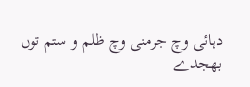دہائی وچ جرمنی وچ ظلم و ستم توں بھجدے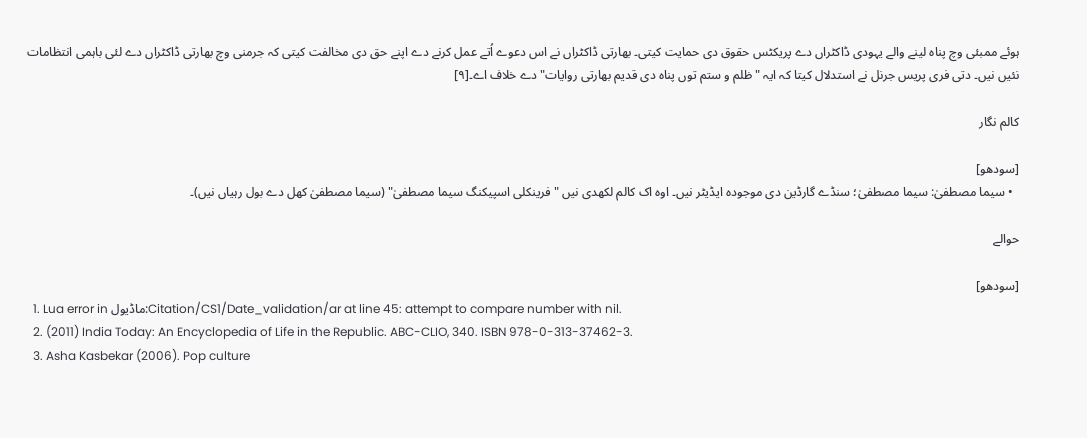ہوئے ممبئی وچ پناہ لینے والے یہودی ڈاکٹراں دے پریکٹس حقوق دی حمایت کیتی۔ بھارتی ڈاکٹراں نے اس دعوے اُتے عمل کرنے دے اپنے حق دی مخالفت کيتی کہ جرمنی وچ بھارتی ڈاکٹراں دے لئی باہمی انتظامات نئيں نيں۔ دتی فری پریس جرنل نے استدلال کيتا کہ ایہ "ظلم و ستم توں پناہ دی قدیم بھارتی روایات" دے خلاف اے۔[۹]

کالم نگار

[سودھو]
  • سیما مصطفیٰ: سیما مصطفیٰ؛ سنڈے گارڈین دی موجودہ ایڈیٹر نيں۔ اوہ اک کالم لکھدی نيں "فرینکلی اسپیکنگ سیما مصطفیٰ" (سیما مصطفیٰ کھل دے بول رہیاں نيں)۔

حوالے

[سودھو]
  1. Lua error in ماڈیول:Citation/CS1/Date_validation/ar at line 45: attempt to compare number with nil.
  2. (2011) India Today: An Encyclopedia of Life in the Republic. ABC-CLIO, 340. ISBN 978-0-313-37462-3.
  3. Asha Kasbekar (2006). Pop culture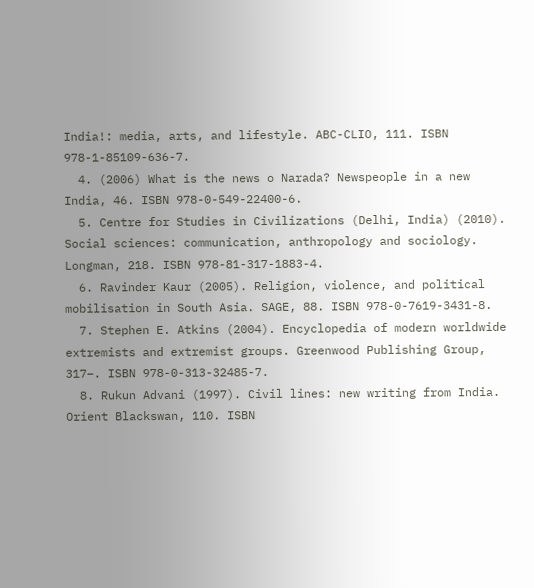India!: media, arts, and lifestyle. ABC-CLIO, 111. ISBN 978-1-85109-636-7.
  4. (2006) What is the news o Narada? Newspeople in a new India, 46. ISBN 978-0-549-22400-6.
  5. Centre for Studies in Civilizations (Delhi, India) (2010). Social sciences: communication, anthropology and sociology. Longman, 218. ISBN 978-81-317-1883-4.
  6. Ravinder Kaur (2005). Religion, violence, and political mobilisation in South Asia. SAGE, 88. ISBN 978-0-7619-3431-8.
  7. Stephen E. Atkins (2004). Encyclopedia of modern worldwide extremists and extremist groups. Greenwood Publishing Group, 317–. ISBN 978-0-313-32485-7.
  8. Rukun Advani (1997). Civil lines: new writing from India. Orient Blackswan, 110. ISBN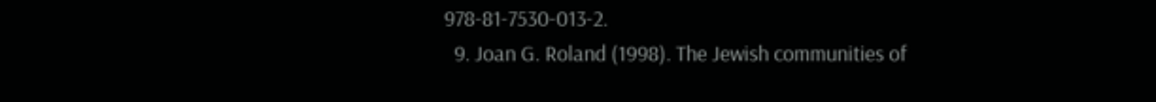978-81-7530-013-2.
  9. Joan G. Roland (1998). The Jewish communities of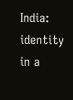India: identity in a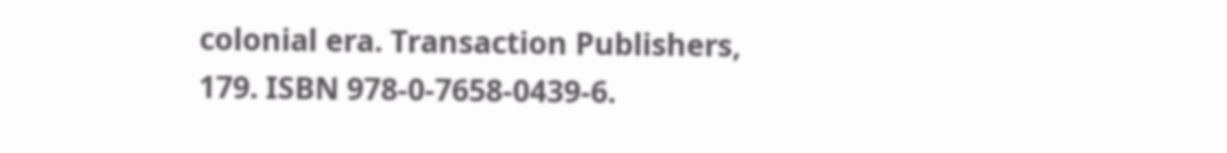colonial era. Transaction Publishers, 179. ISBN 978-0-7658-0439-6.